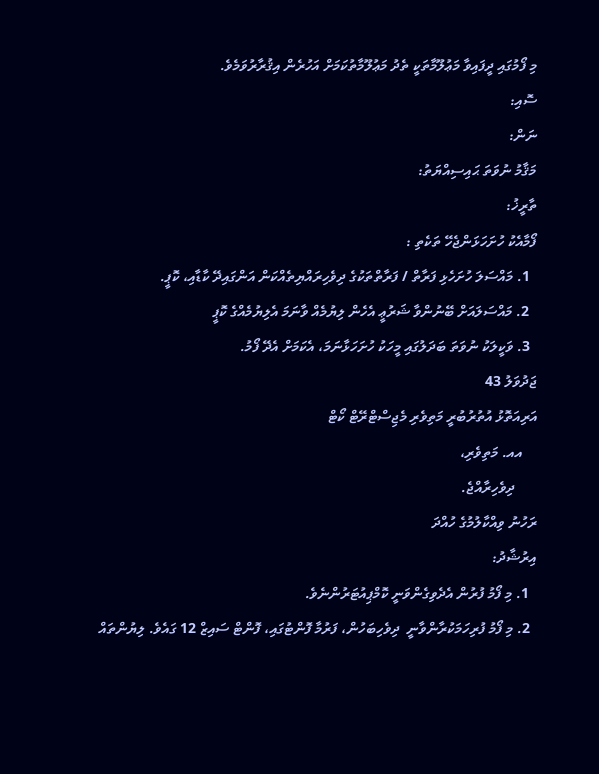މި ފޯމުގައި ދީފައިވާ މަޢުލޫމާތަކީ ތެދު މަޢުލޫމާތުކަމަށް އަހުރެން އިޤުރާރުވަމެވެ.
ސޮއި:
ނަން:
މަޤާމު ނުވަތަ ޙައިސިއްޔަތު:
ތާރީޚު:
ފޯމާއެކު ހުށަހަޅަންޖެހޭ ތަކެތި :
  1. މައްސަލަ ހުށަހެޅި ފަރާތް / ފަރާތްތަކުގެ ދިވެހިރައްޔިތެއްކަން އަންގައިދޭ ކާޑާއި، ކޮޕީ.
  2. މައްސަލައަށް ބޭނުންވާ ޝަރުޢީ އެހެން ލިޔުމެއް ވާނަމަ އެލިޔުމެއްގެ ކޮޕީ
  3. ވަކީލަކު ނުވަތަ ބަދަލުގައި މީހަކު ހުށަހަޅާނަމަ، އެކަމަށް އެދޭ ފޯމު.
ޖަދުވަލު 43
އަރިއަތޮޅު އުތުރުބުރީ މަތިވެރި މެޖިސްޓްރޭޓް ކޯޓް
    އއ. މަތިވެރި،
      ދިވެހިރާއްޖެ.
ރަހުނު ވިއްކާލުމުގެ ހުއްދަ
އިރުޝާދު:
  1. މި ފޯމު ފުރުން އެދެވިގެންވަނީ ކޮމްޕިއުޓަރުންނެވެ.
  2. މި ފޯމު ފުރިހަމަކުރާންވާނީ  ދިވެހިބަހުން، ފަރުމާ ފޮންޓުގައި، ފޮންޓް ސައިޒް 12 ގައެވެ. ލިޔުންތައް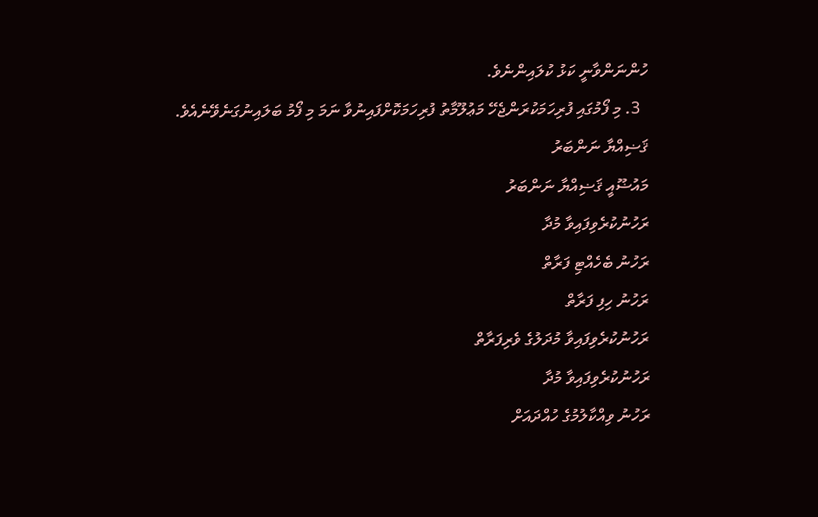ހުންނަންވާނީ ކަޅު ކުލައިންނެވެ.
  3. މި ފޯމުގައި ފުރިހަމަކުރަންޖެހޭ މަޢުލޫމާތު ފުރިހަމަކޮށްފައިނުވާ ނަމަ މި ފޯމު ބަލައިނުގަނެވޭނެއެވެ.
ޤަޟިއްޔާ ނަންބަރު
މައުޟޫއީ ޤަޟިއްޔާ ނަންބަރު
ރަހުނުކުރެވިފައިވާ މުދާ
ރަހުނު ބެހެއްޓި ފަރާތް
ރަހުނު ހިފި ފަރާތް
ރަހުނުކުރެވިފައިވާ މުދަލުގެ ވެރިފަރާތް
ރަހުނުކުރެވިފައިވާ މުދާ
ރަހުނު ވިއްކާލުމުގެ ހުއްދައަށް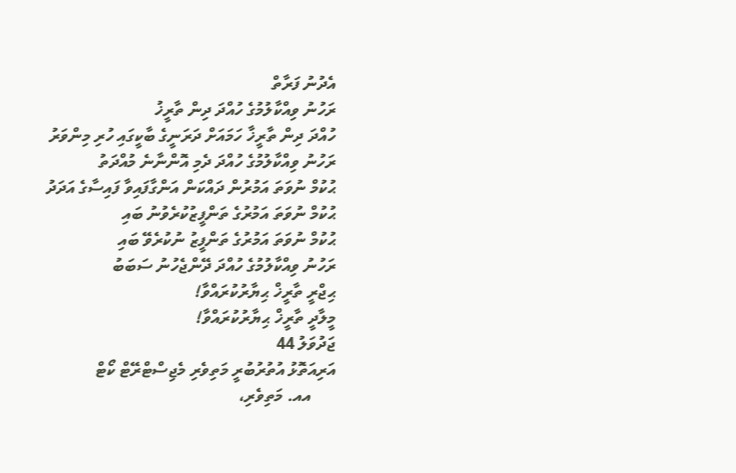އެދުނު ފަރާތް
ރަހުނު ވިއްކާލުމުގެ ހުއްދަ ދިން ތާރީޚު
ހުއްދަ ދިން ތާރީޚާ ހަމައަށް ދަރަނީގެ ބާކީގައި ހުރި މިންވަރު
ރަހުނު ވިއްކާލުމުގެ ހުއްދަ ދެމި އޮންނާނެ މުއްދަތު
ޙުކުމް ނުވަތަ އަމުރުން ދައްކަން އަންގާފައިވާ ފައިސާގެ އަދަދު
ޙުކުމް ނުވަތަ އަމުރުގެ ތަންފީޒުކުރެވުނު ބައި
ޙުކުމް ނުވަތަ އަމުރުގެ ތަންފީޒު ނުކުރެވޭ ބައި
ރަހުނު ވިއްކާލުމުގެ ހުއްދަ ދޭންޖެހުނު ސަބަބު
ޙިޖްރީ ތާރީޚް ޙިޔާރުކުރައްވާ!
މީލާދީ ތާރީޚް ޙިޔާރުކުރައްވާ!
ޖަދުވަލު 44
އަރިއަތޮޅު އުތުރުބުރީ މަތިވެރި މެޖިސްޓްރޭޓް ކޯޓް
      އއ. މަތިވެރި،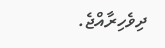ދިވެހިރާއްޖެ.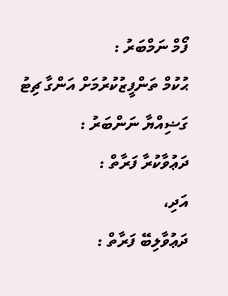ފޯމް ނަމްބަރު :
ޙުކުމް ތަންފީޒުކުރުމަށް އަންގާ ޗިޓު
ގަޟިއްޔާ ނަންބަރު :
ދަޢުވާކުރާ ފަރާތް :
އަދި،
ދަޢުވާލިބޭ ފަރާތް :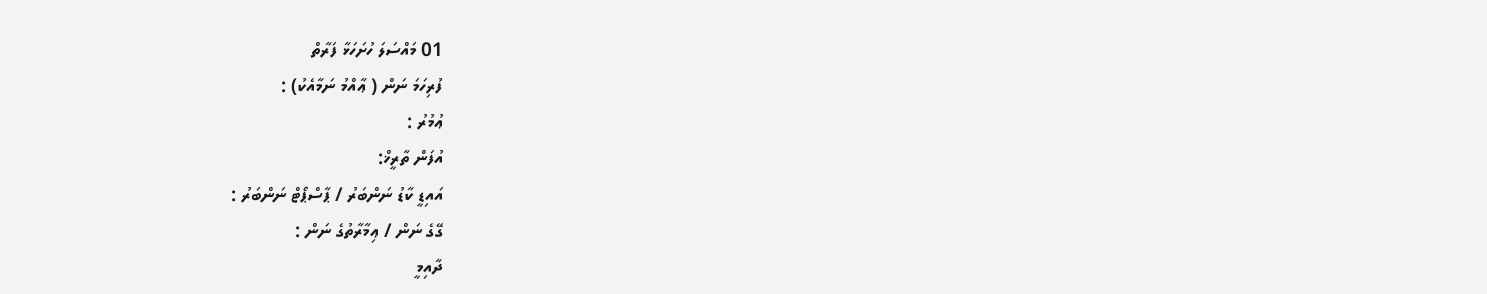01 މައްސަލަ ހުށަހަޅާ ފަރާތް
ފުރިހަމަ ނަން ( ޢާއްމު ނަމާއެކު) :
ޢުމުރު :
އުފަން ތާރީޚް:
އައިޑީ ކާޑު ނަންބަރު / ޕާސްޕޯޓް ނަންބަރު :
ގޭގެ ނަން / ޢިމާރާތުގެ ނަން :
ދާއިމީ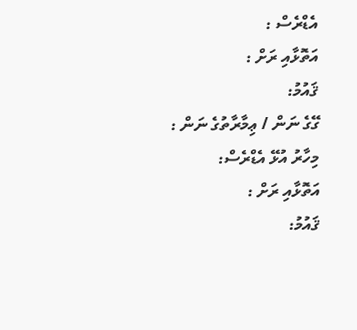އެޑްރެސް :
އަތޮޅާއި ރަށް :
ޤައުމު:
ގޭގެ ނަން / ޢިމާރާތުގެ ނަން :
މިހާރު އުޅޭ އެޑްރެސް:
އަތޮޅާއި ރަށް :
ޤައުމު: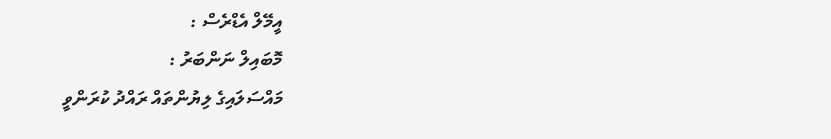އީމޭލް އެޑްރެސް :
މޮބައިލް ނަންބަރު :
މައްސަލައިގެ ލިޔުންތައް ރައްދު ކުރަންވީ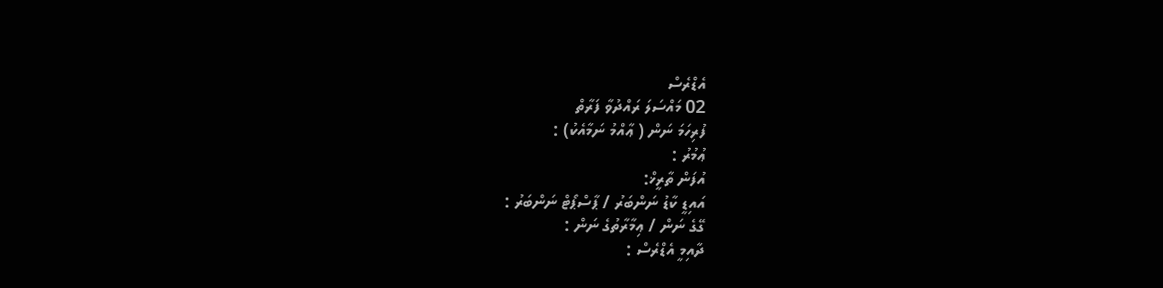އެޑްރެސް
02 މައްސަލަ ރައްދުވާ ފަރާތް
ފުރިހަމަ ނަން ( ޢާއްމު ނަމާއެކު) :
ޢުމުރު :
އުފަން ތާރީޚް:
އައިޑީ ކާޑު ނަންބަރު / ޕާސްޕޯޓް ނަންބަރު :
ގޭގެ ނަން / ޢިމާރާތުގެ ނަން :
ދާއިމީ އެޑްރެސް :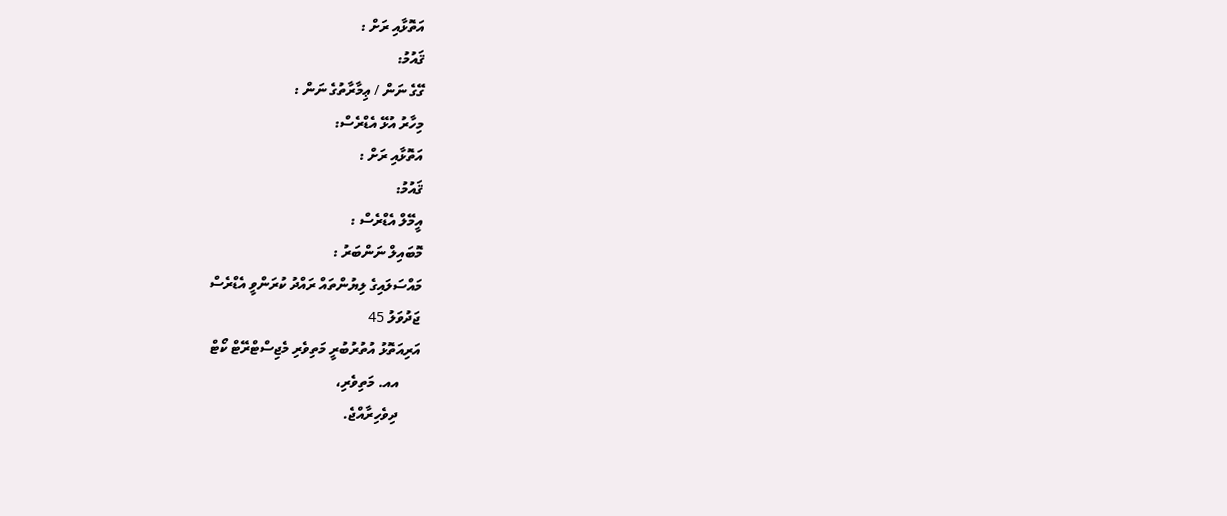އަތޮޅާއި ރަށް :
ޤައުމު:
ގޭގެ ނަން / ޢިމާރާތުގެ ނަން :
މިހާރު އުޅޭ އެޑްރެސް:
އަތޮޅާއި ރަށް :
ޤައުމު:
އީމޭލް އެޑްރެސް :
މޮބައިލް ނަންބަރު :
މައްސަލައިގެ ލިޔުންތައް ރައްދު ކުރަންވީ އެޑްރެސް
ޖަދުވަލު 45
އަރިއަތޮޅު އުތުރުބުރީ މަތިވެރި މެޖިސްޓްރޭޓް ކޯޓް
      އއ. މަތިވެރި،
      ދިވެހިރާއްޖެ.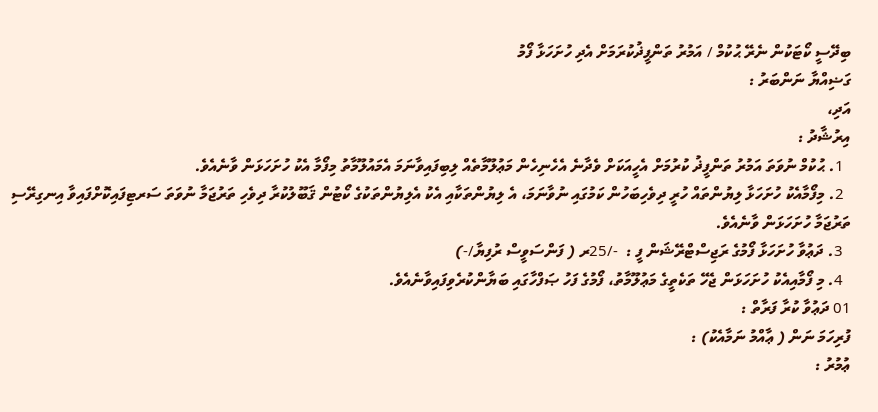ބިދޭސީ ކޯޓަކުން ނެރޭ ޙުކުމް / އަމުރު ތަންފީޛުކުރަމަށް އެދި ހުށަހަޅާ ފޯމު
ގަޟިއްޔާ ނަންބަރު :
އަދި،
އިރުޝާދު :
  1. ޙުކުމް ނުވަތަ އަމުރު ތަންފީޛު ކުރުމަށް އެހީއަކަށް ވެދާނެ އެހެނިހެން މަޢުލޫމާތެއް ލިބިފައިވާނަމަ އެމައުލޫމާތު މިފޯމާ އެކު ހުށަހަޅަން ވާނެއެވެ.
  2. މިފޯމާއެކު ހުށަހަޅާ ލިޔުންތައް ހުރީ ދިވެހިބަހުން ކަމުގައި ނުވާނަމަ، އެ ލިޔުންތަކާއި އެކު އެލިޔުންތަކުގެ ކޯޓުން ޤަބޫލުކުރާ ދިވެހި ތަރުޖަމާ ނުވަތަ ސަރޓިފައިކޮށްފައިވާ އިނގިރޭސި ތަރުޖަމާ ހުށަހަޅަން ވާނެއެވެ.
  3. ދަޢުވާ ހުށަހަޅާ ފޯމުގެ ރަޖިސްޓްރޭޝަން ފީ :  -/25ރ ( ފަންސަވީސް ރުފިޔާ/-)
  4. މި ފޯމާއިއެކު ހުށަހަޅަން ޖެހޭ ތަކެތީގެ މަޢުލޫމާތު، ފޯމުގެ ފަހު ޞަފްހާގައި ބަޔާންކުރެވިފައިވާނެއެވެ.
01 ދަޢުވާ ކުރާ ފަރާތް :
ފުރިހަމަ ނަން ( ޢާއްމު ނަމާއެކު) :
ޢުމުރު :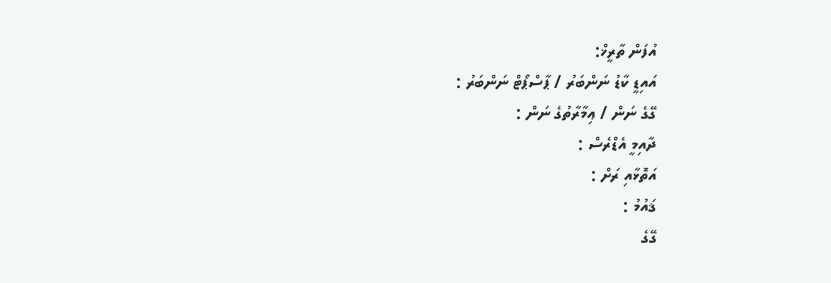އުފަން ތާރީޚް:
އައިޑީ ކާޑު ނަންބަރު / ޕާސްޕޯޓް ނަންބަރު :
ގޭގެ ނަން / ޢިމާރާތުގެ ނަން :
ދާއިމީ އެޑްރެސް :
އަތޮޅާއި ރަށް :
ޤައުމު :
ގޭގެ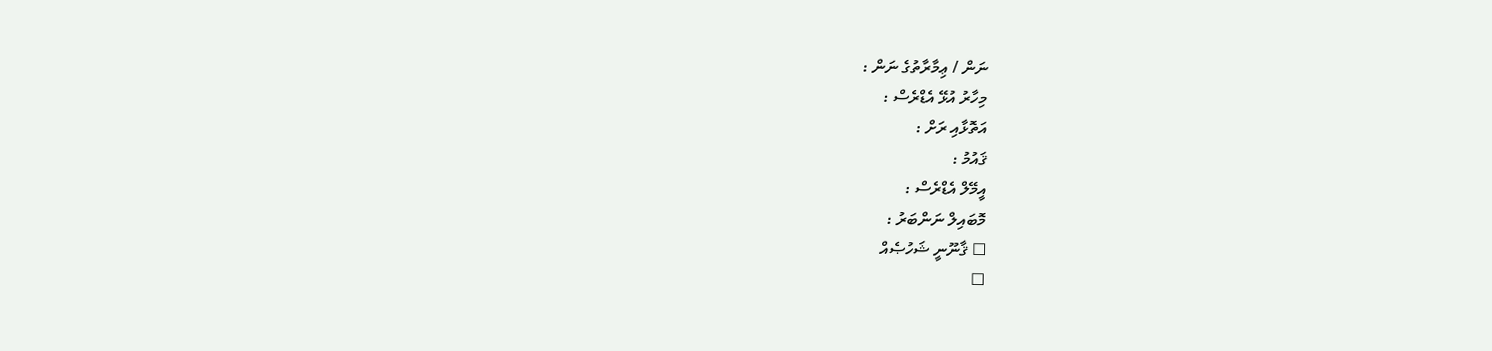ނަން / ޢިމާރާތުގެ ނަން :
މިހާރު އުޅޭ އެޑްރެސް :
އަތޮޅާއި ރަށް :
ޤައުމު :
އީމޭލް އެޑްރެސް :
މޮބައިލް ނަންބަރު :
☐ ޤާނޫނީ ޝަހުޞެއް
☐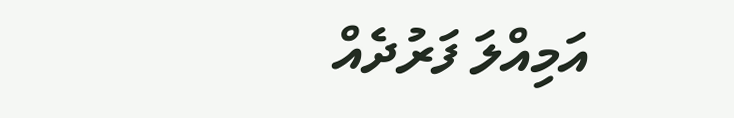އަމިއްލަ ފަރުދެއް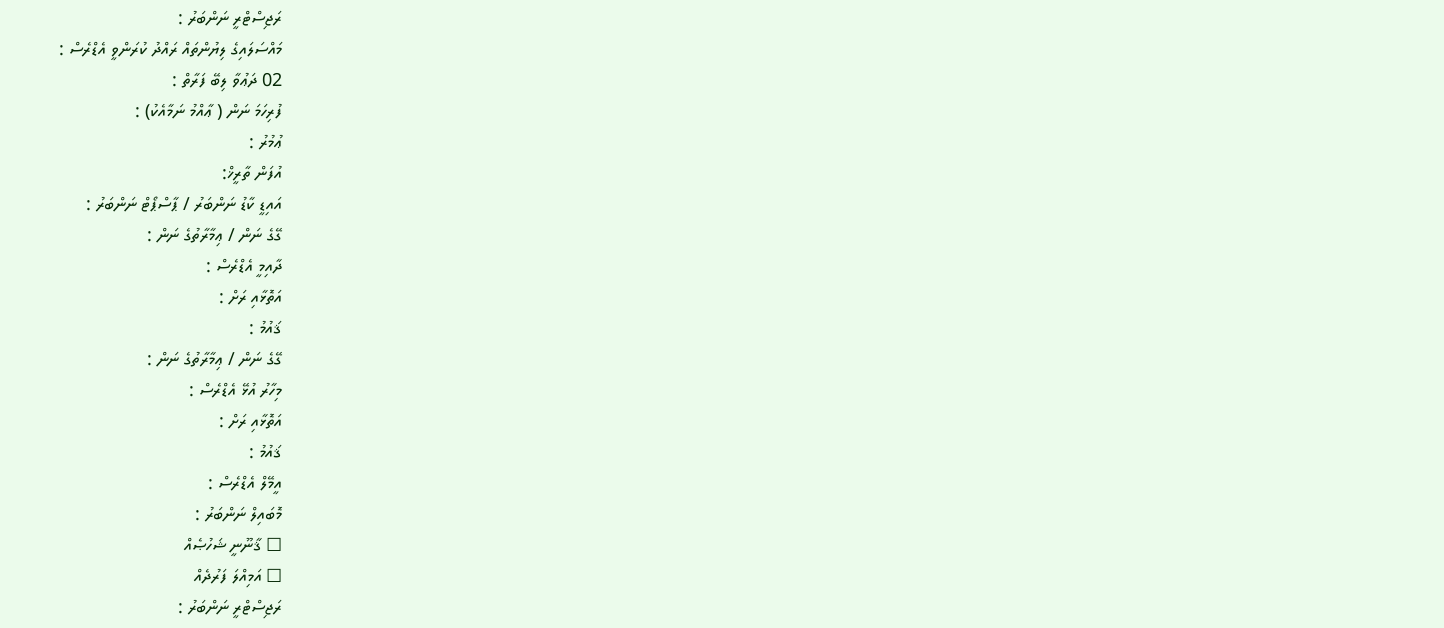ރަޖިސްޓްރީ ނަންބަރު :
މައްސަލައިގެ ލިޔުންތައް ރައްދު ކުރަންވީ އެޑްރެސް :
02 ދަޢުވާ ލިބޭ ފަރާތް :
ފުރިހަމަ ނަން ( ޢާއްމު ނަމާއެކު) :
ޢުމުރު :
އުފަން ތާރީޚް:
އައިޑީ ކާޑު ނަންބަރު / ޕާސްޕޯޓް ނަންބަރު :
ގޭގެ ނަން / ޢިމާރާތުގެ ނަން :
ދާއިމީ އެޑްރެސް :
އަތޮޅާއި ރަށް :
ޤައުމު :
ގޭގެ ނަން / ޢިމާރާތުގެ ނަން :
މިހާރު އުޅޭ އެޑްރެސް :
އަތޮޅާއި ރަށް :
ޤައުމު :
އީމޭލް އެޑްރެސް :
މޮބައިލް ނަންބަރު :
☐ ޤާނޫނީ ޝަހުޞެއް
☐ އަމިއްލަ ފަރުދެއް
ރަޖިސްޓްރީ ނަންބަރު :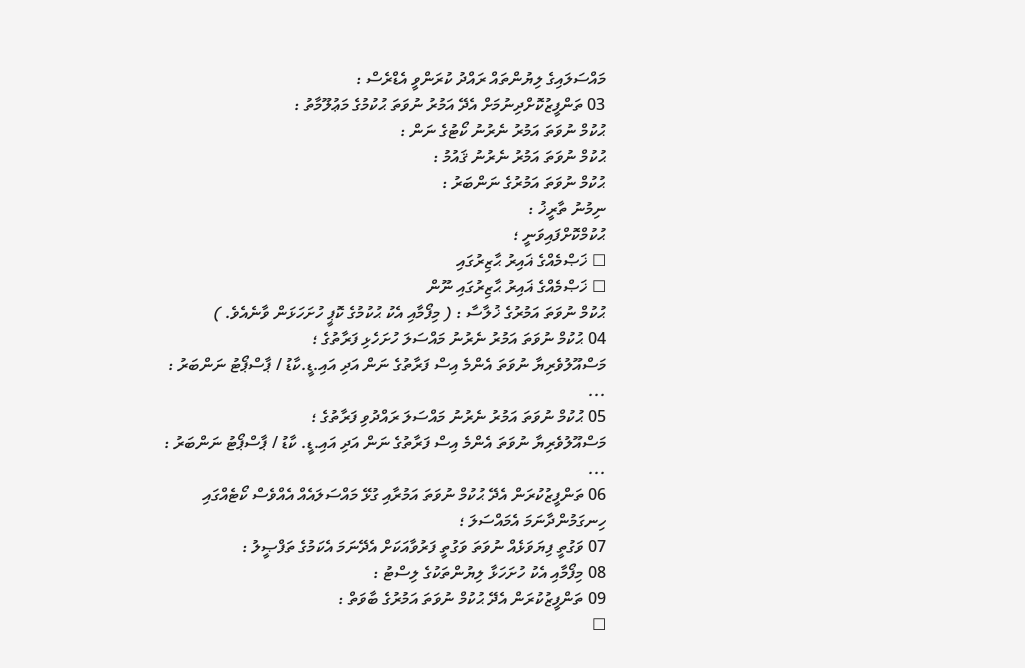މައްސަލައިގެ ލިޔުންތައް ރައްދު ކުރަންވީ އެޑްރެސް :
03 ތަންފީޒުކޮށްދިނުމަށް އެދޭ އަމުރު ނުވަތަ ޙުކުމުގެ މަޢުލޫމާތު :
ޙުކުމް ނުވަތަ އަމުރު ނެރުނު ކޯޓުގެ ނަން :
ޙުކުމް ނުވަތަ އަމުރު ނެރުނު ޤައުމު :
ޙުކުމް ނުވަތަ އަމުރުގެ ނަންބަރު :
ނިމުނު ތާރީޚު :
ޙުކުމްކޮށްފައިވަނީ ؛
☐ ޚަޞްމެއްގެ ޣައިރު ޙާޒިރުގައި
☐ ޚަޞްމެއްގެ ޣައިރު ޙާޒިރުގައި ނޫން
ޙުކުމް ނުވަތަ އަމުރުގެ ޚުލާސާ : ( މިފޯމާއި އެކު ޙުކުމުގެ ކޮޕީ ހުށަހަޅަން ވާނެއެވެ. )
04 ޙުކުމް ނުވަތަ އަމުރު ނެރުނު މައްސަލަ ހުށަހެޅި ފަރާތުގެ ؛
މަސްއޫލުވެރިޔާ ނުވަތަ އެންމެ އިސް ފަރާތުގެ ނަން އަދި އައި.ޑީ.ކާޑު / ޕާސްޕޯޓު ނަންބަރު : ...
05 ޙުކުމް ނުވަތަ އަމުރު ނެރުނު މައްސަލަ ރައްދުވި ފަރާތުގެ ؛
މަސްއޫލުވެރިޔާ ނުވަތަ އެންމެ އިސް ފަރާތުގެ ނަން އަދި އައި.ޑީ. ކާޑު / ޕާސްޕޯޓު ނަންބަރު : ...
06 ތަންފީޒުކުރަން އެދޭ ޙުކުމް ނުވަތަ އަމުރާއި ގުޅޭ މައްސަލައެއް އެއްވެސް ކޯޓެއްގައި ހިނގަމުންދާނަމަ އެމައްސަލަ ؛
07 ވަގުތީ ފިޔަވަޅެއް ނުވަތަ ވަގުތީ ފަރުވާއަކަށް އެދޭނަމަ އެކަމުގެ ތަފްޞީލު :
08 މިފޯމާއި އެކު ހުށަހަޅާ ލިޔުންތަކުގެ ލިސްޓު :
09 ތަންފީޒުކުރަން އެދޭ ޙުކުމް ނުވަތަ އަމުރުގެ ބާވަތް :
☐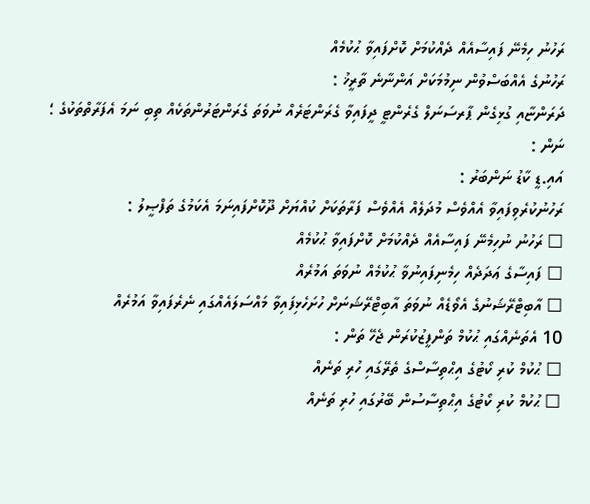ރަހުނު ހިމެނޭ ފައިސާއެއް ދެއްކުމަށް ކޮށްފައިވާ ޙުކުމެއް
ރަހުނުގެ އެއްބަސްވުން ނިމުމަކަށް އަންނާނެ ތާރީޚު :
ދަރަންޏާއި ގުޅިގެން ޕާރސަނަލް ގެރެންޓީ ދީފައިވާ ގެރަންޓަރެއް ނުވަތަ ގެރަންޓަރުންތަކެއް ތިބި ނަމަ އެފަރާތްތަކުގެ ؛
ނަން :
އައި.ޑީ ކާޑު ނަންބަރު :
ރަހުނުކުރެވިފައިވާ އެއްވެސް މުދަލެއް އެއްވެސް ފަރާތަކަށް ކުއްޔަށް ދޫކޮށްފައިނަމަ އެކަމުގެ ތަފްޞީލު :
☐ ރަހުނު ނުހިމެނޭ ފައިސާއެއް ދެއްކުމަށް ކޮށްފައިވާ ޙުކުމެއް
☐ ފައިސާގެ ޢަދަދެއް ހިމެނިފައިނުވާ ޙުކުމެއް ނުވަތަ އަމުރެއް
☐ އާބިޓްރޭޝަނުގެ އެވޯޑެއް ނުވަތަ އާބިޓްރޭޝަނަށް ހުށަހެޅިފައިވާ މައްސަލައެއްގައި ނެރެފައިވާ އަމުރެއް
10 އެތަނެއްގައި ޙުކުމް ތަންފީޒުކުރަން ޖެހޭ ތަން :
☐ ޙުކުމް ކުރި ކޯޓުގެ އިޙްތިސާސްގެ ތެރޭގައި ހުރި ތަނެއް
☐ ޙުކުމް ކުރި ކޯޓުގެ އިޙްތިސާސުން ބޭރުގައި ހުރި ތަނެއް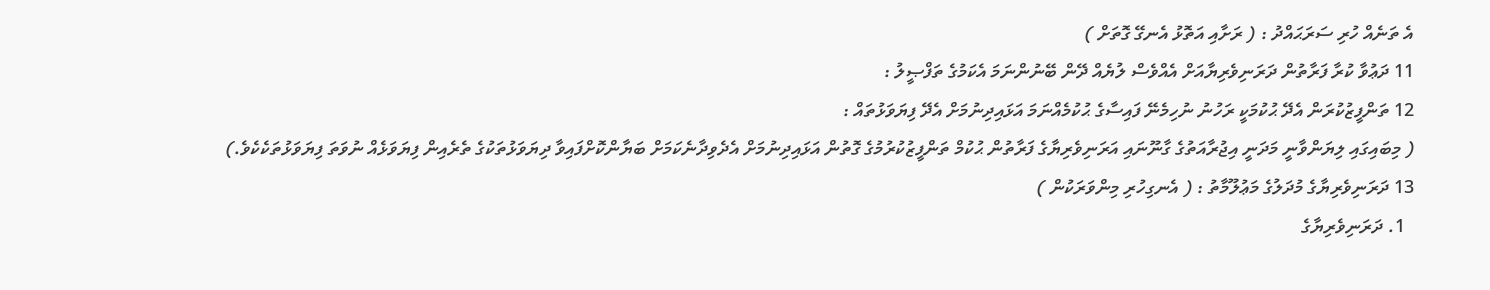އެ ތަނެއް ހުރި ސަރަޙައްދު : ( ރަށާއި އަތޮޅު އެނގޭ ގޮތަށް )
11 ދަޢުވާ ކުރާ ފަރާތުން ދަރަނިވެރިޔާއަށް އެއްވެސް ލުޔެއް ދޭން ބޭނުންނަމަ އެކަމުގެ ތަފްޞީލު :
12 ތަންފީޒުކުރަން އެދޭ ޙުކުމަކީ ރަހުނު ނުހިމެނޭ ފައިސާގެ ޙުކުމެއްނަމަ އަޅައިދިނުމަށް އެދޭ ފިޔަވަޅުތައް :
( މިބައިގައި ލިޔަންވާނީ މަދަނީ އިޖުރާއަތުގެ ގާނޫނައި އަރަނިވެރިޔާގެ ފަރާތުން ޙުކުމް ތަންފީޒުކުރުމުގެ ގޮތުން އަޅައިދިނުމަށް އެދެވިދާނެކަމަށް ބަޔާންކޮށްފައިވާ ދިޔަވަޅުތަކުގެ ތެރެއިން ފިޔަވަޅެއް ނުވަތަ ފިޔަވަޅުތަކެކެވެ.)
13 ދަރަނިވެރިޔާގެ މުދަލުގެ މަޢުލޫމާތު : ( އެނގިހުރި މިންވަރަކުން )
  1. ދަރަނިވެރިޔާގެ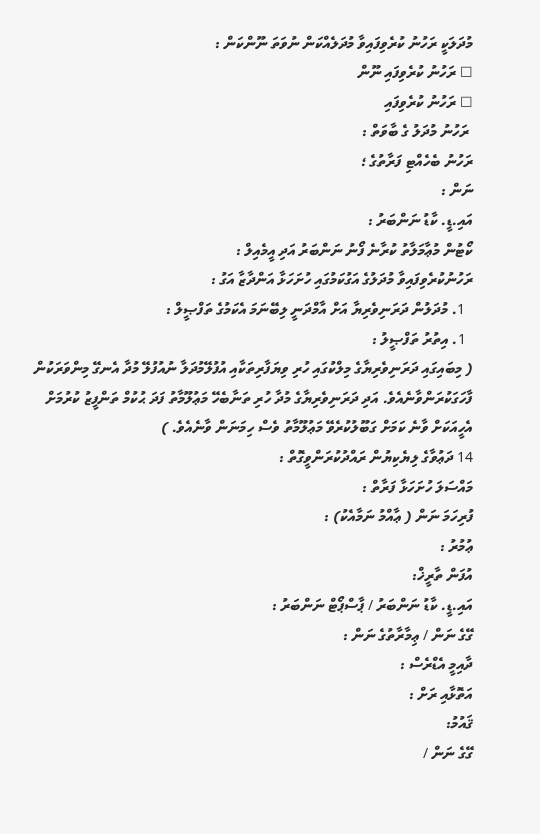މުދަލަކީ ރަހުނު ކުރެވިފައިވާ މުދަލެއްކަން ނުވަތަ ނޫންކަން :
☐ ރަހުނު ކުރެވިފައި ނޫން
☐ ރަހުނު ކުރެވިފައި
 ރަހުނު މުދަލު ގެ ބާވަތް :
ރަހުނު ބެހެއްޓި ފަރާތުގެ ؛
ނަން :
އައި.ޑީ. ކާޑު ނަންބަރު :
ކޯޓުން މުޢާމަލާތު ކުރާނެ ފޯނު ނަންބަރު އަދި އީމެއިލް :
ރަހުނުކުރެވިފައިވާ މުދަލުގެ އަގުކަމުގައި ހުށަހަޅާ އަންދާޒާ އަގު :
  1. މުދަލުން ދަރަނިވެރިޔާ އަށް އާމްދަނީ ލިބޭނަމަ އެކަމުގެ ތަފްޞީލް :
  1. އިތުރު ތަފްޞީލު :
( މިބައިގައި ދަރަނިވެރިޔާގެ މިލްކުގައި ހުރި ވިޔަފާރިތަކާއި އުފުލޭމުދަލާ ނުއުފުލޭ މުދާ އެނގޭ މިންވަރަކުން ފާހަގަކުރަންވާނެއެވެ. އަދި ދަރަނިވެރިޔާގެ މުދާ ހުރި ތަނާބެހޭ މަޢުލޫމާތު ފަދަ ޙުކުމް ތަންފީޒު ކުރުމަށް އެހީއަކަށް ވާނެ ކަމަށް ގަބޫލުކުރެވޭ މަޢުލޫމާތު ވެސް ހިމަނަން ވާނެއެވެ. )
14 ދަޢުވާގެ ލިޔެކިޔުން ރައްދުކުރަންވީގޮތް :
މައްސަލަ ހުށަހަޅާ ފަރާތް :
ފުރިހަމަ ނަން ( ޢާއްމު ނަމާއެކު) :
ޢުމުރު :
އުފަން ތާރީޚް:
އައި.ޑީ. ކާޑު ނަންބަރު / ޕާސްޕޯޓް ނަންބަރު :
ގޭގެ ނަން / ޢިމާރާތުގެ ނަން :
ދާއިމީ އެޑްރެސް :
އަތޮޅާއި ރަށް :
ޤައުމު:
ގޭގެ ނަން /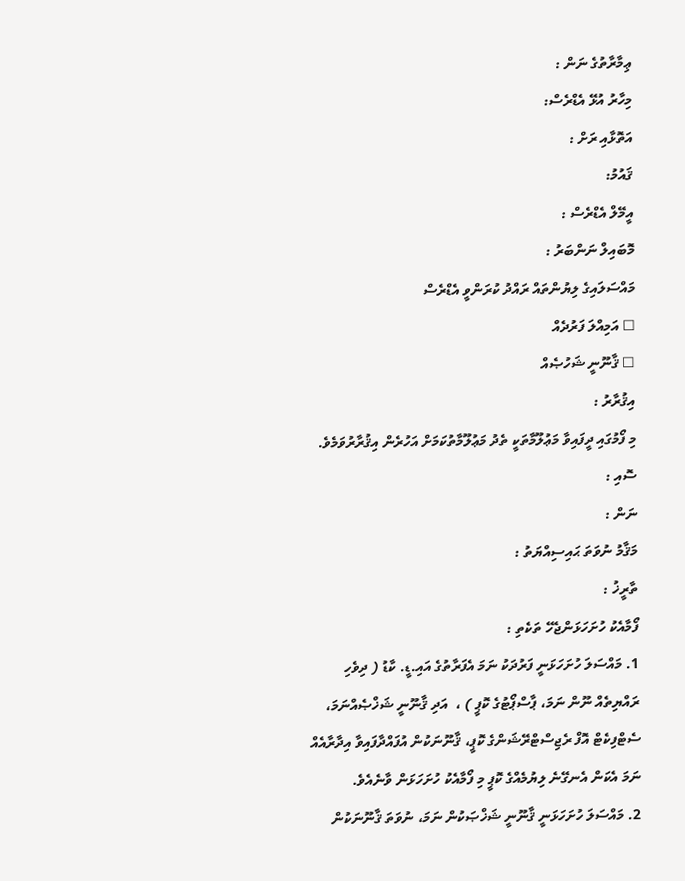ޢިމާރާތުގެ ނަން :
މިހާރު އުޅޭ އެޑްރެސް:
އަތޮޅާއި ރަށް :
ޤައުމު:
އީމޭލް އެޑްރެސް :
މޮބައިލް ނަންބަރު :
މައްސަލައިގެ ލިޔުންތައް ރައްދު ކުރަންވީ އެޑްރެސް
☐ އަމިއްލަ ފަރުދެއް
☐ ޤާނޫނީ ޝަހުޞެއް
އިޤުރާރު :
މި ފޯމުގައި ދީފައިވާ މަޢުލޫމާތަކީ ތެދު މަޢުލޫމާތުކަމަށް އަހުރެން އިޤުރާރުވަމެވެ.
ސޮއި :
ނަން :
މަޤާމު ނުވަތަ ޙައިސިއްޔަތު :
ތާރީޚު :
ފޯމާއެކު ހުށަހަޅަންޖެހޭ ތަކެތި :
1. މައްސަލަ ހުށަހަޅަނީ ފަރުދަކު ނަމަ އެފަރާތުގެ އައި.ޑީ. ކާޑު ( ދިވެހި ރައްޔިތެއް ނޫން ނަމަ، ޕާސްޕޯޓުގެ ކޮޕީ ) ،  އަދި ޤާނޫނީ ޝަޚްޞެއްނަމަ، ސެޓްފިކެޓް އޮފް ރެޖިސްޓްރޭޝަންގެ ކޮޕީ، ޤާނޫނަކުން އުފައްދާފައިވާ އިދާރާއެއް ނަމަ އެކަން އެނގޭނެ ލިޔުމެއްގެ ކޮޕީ މި ފޯމާއެކު ހުށަހަޅަން ވާނެއެވެ.
2. މައްސަލަ ހުށަހަޅަނީ ޤާނޫނީ ޝަޚްޞަކުން ނަމަ، ނުވަތަ ޤާނޫނަކުން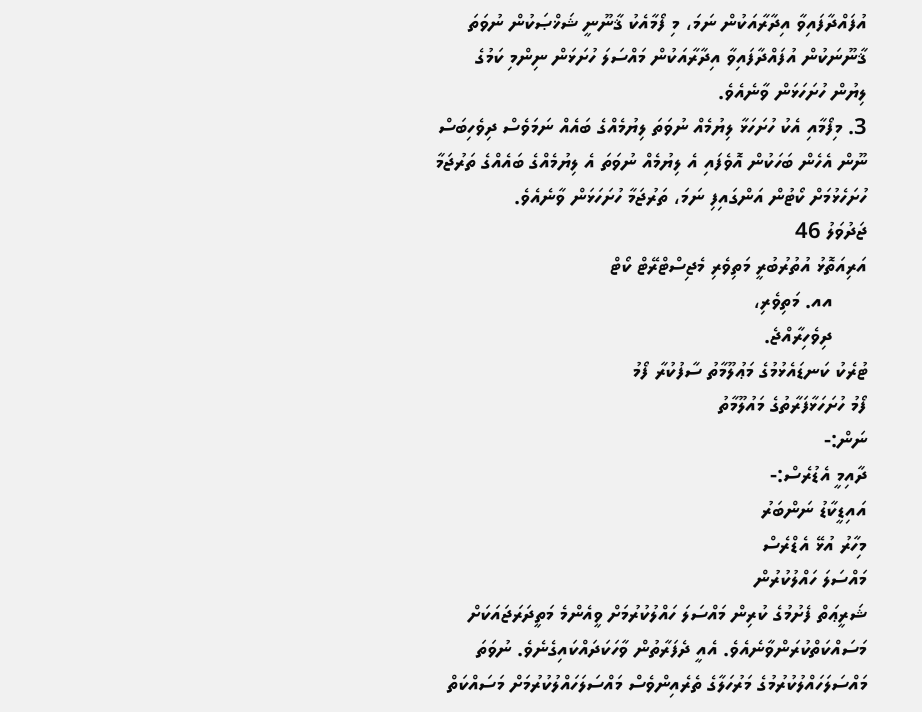އުފައްދާފައިވާ އިދާރާއަކުން ނަމަ، މި ފޯމާއެކު ޤާނޫނީ ޝަޚްޞަކުން ނުވަތަ ޤާނޫނަކުން އުފައްދާފައިވާ އިދާރާއަކުން މައްސަލަ ހުށަޅަން ނިންމި ކަމުގެ ލިޔުން ހުށަހަޅަން ވާނެއެވެ.
3. މިފޯމާއި އެކު ހުށަހަޅާ ލިޔުމެއް ނުވަތަ ލިޔުމެއްގެ ބައެއް ނަމަވެސް ދިވެހިބަސް ނޫން އެހެން ބަހަކުން އޮވެފައި އެ ލިޔުމެއް ނުވަތަ އެ ލިޔުމެއްގެ ބައެއްގެ ތަރުޖަމާ ހުށަހެޅުމަށް ކޯޓުން އަންގައިފި ނަމަ، ތަރުޖަމާ ހުށަހަޅަން ވާނެއެވެ.
ޖަދުވަލު 46
އަރިއަތޮޅު އުތުރުބުރީ މަތިވެރި މެޖިސްޓްރޭޓް ކޯޓް
      އއ. މަތިވެރި،
      ދިވެހިރާއްޖެ.
ޓުރެކު ކަނޑައެޅުމުގެ މަޢުލޫމާތު ސާފުކުރާ ފޯމު
ފޯމު ހުށަހަޅާފަރާތުގެ މައުލޫމާތު
ނަން:-
ދާއިމީ އެޑުރެސް:-
އައިޑީކާޑު ނަންބަރު
މިހާރު އުޅޭ އެޑްރެސް
މައްސަލަ ހައްލުކުރުން
ޝަރީޢަތް ފެށުމުގެ ކުރިން މައްސަލަ ހައްލުކުރުމަށް ވީއެންމެ މަތީދަރަޖައަކަށް މަސައްކަތްކުރަންވާނެއެވެ. އެއީ ދެފަރާތުން ވާހަކަދައްކައިގެނެވެ. ނުވަތަ މައްސަލަހައްލުކުރުމުގެ މަރުހަލާގެ ތެރެއިންވެސް މައްސަލަހައްލުކުރުމަށް މަސައްކަތް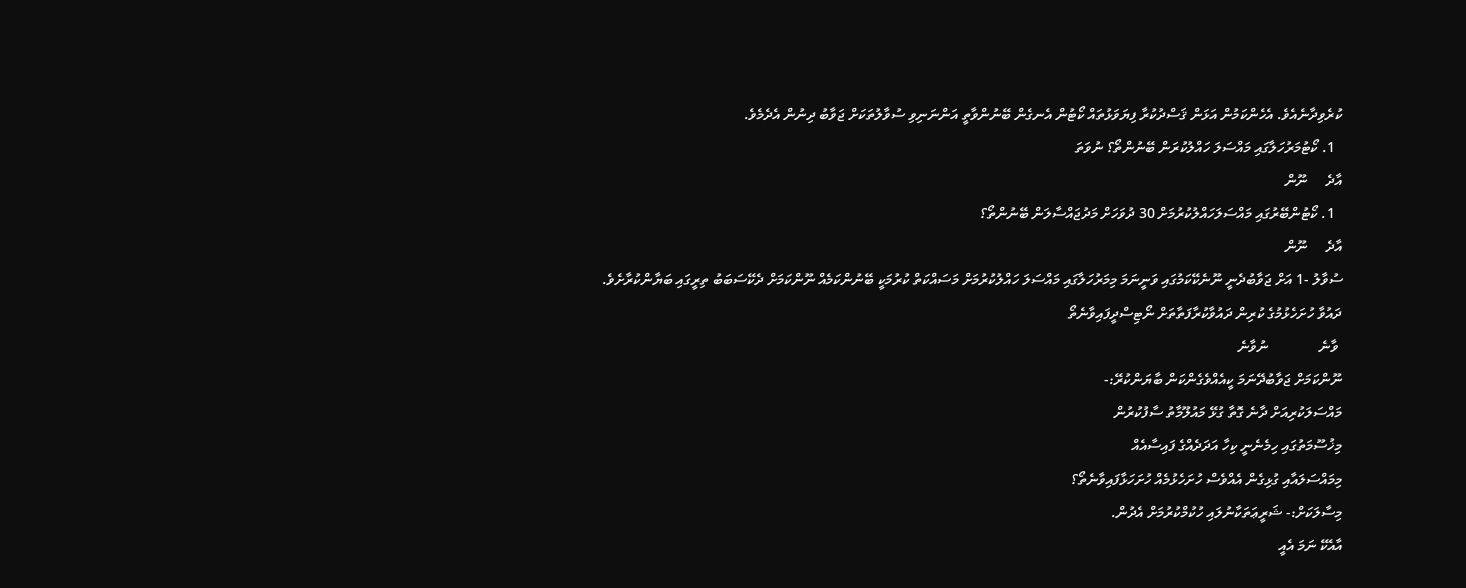ކުރެވިދާނެއެވެ. އެހެންކަމުން އަޅަން ޤަސްދުކުރާ ފިޔަވަޅުތައް ކޯޓުން އެނގެން ބޭނުންވާތީ އަންނަނިވި ސުވާލުތަކަށް ޖަވާބު ދިނުން އެދެމެވެ.
  1. ކޯޓުމަރުހަލާގައި މައްސަލަ ހައްލުކުރަން ބޭނުންތޯ؟ ނުވަތަ
އާދެ     ނޫން
  1. ކޯޓުންބޭރުގައި މައްސަލަހައްލުކުރުމަށް 30 ދުވަހަށް މަދުޖައްސާލަން ބޭނުންތޯ؟
އާދެ     ނޫން
ސުވާލު -1 އަށް ޖަވާބުދެނީ ނޫނެކޭކަމުގައި ވަނީނަމަ މިމަރުހަލާގައި މައްސަލަ ހައްލުކުރުމަށް މަސައްކަތް ކުރުމަކީ ބޭނުންކަމެއް ނޫންކަމަށް ދެކޭސަބަބު ތިރީގައި ބަޔާންކުރާށެވެ.
ދައުވާ ހުށަހެޅުމުގެ ކުރިން ދައުވާކުރާފަތާތަށް ނޯޓިސްދީފައިވާނެތޯ
 ވާނެ              ނުވާނެ
ނޫންކަމަށް ޖަވާބުދޭނަމަ ކީއެއްވެގެންކަން ބާޔަންކުރޭ:-
މައްސަލަކުރިއަށް ދާނެ ގޮތާ ގުޅޭ މައުލޫމާތު ސާފުކުރުން
މިޚުސޫމަތުގައި ހިމެނެނީ ކިހާ އަދަދެއްގެ ފައިސާއެއް
މިމައްސަލައާއި ގުޅިގެން އެއްވެސް ހުށަހެޅުމެއް ހުށަހަޅާފައިވާނެތޯ؟
މިސާލަކަށް:- ޝަރީޢަތަކާނުލައި ހުކުމްކުރުމަށް އެދުން.
އާއެކޭ ނަމަ އެއީ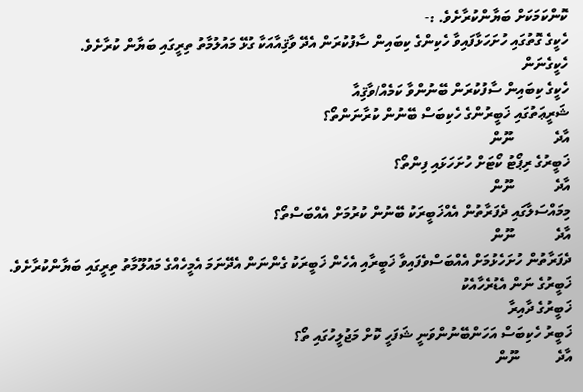ކޮންކަމަކަށް ބަޔާންކުރާށެވެ. :-
ހެކީގެ ގޮތުގައި ހުށަހަޅާފައިވާ ހެކިންގެ ކިބައިން ސާފުކުރަން އެދޭ ވާޤިއާއަކާ ގުޅޭ މައުލުމާތު ތިރީގައި ބަޔާން ކުރާށެވެ.
ހެކީގެނަން
ހެކީގެ ކިބައިން ސާފުކުރަން ބޭނުންވާ ކަމެއް/ވާޤިއާ
ޝަރީޢަތުގައި ޚަބީރުންގެ ހެކިބަސް ބޭނުން ކުރާނަންތޯ؟
އާދެ           ނޫން
ޚަބީރުގެ ރިޕޯޓު ކޯޓަށް ހުށަހަޅައި ފިންތޯ؟
އާދެ           ނޫން
މިމައްސަލާގައި ދެފަރާތުން އެއްޚަބީރަކު ބޭނުން ކުރުމަށް އެއްބަސްތޯ؟
އާދެ           ނޫން
ދެފަރާތުން ހުށަހެޅުމަށް އެއްބަސްވެފައިވާ ޚަބީރާއި އެހެން ޚަބީރަކު ގެންނަން އެދޭނަމަ އެމީހެއްގެ މައުލޫމާތު ތިރީގައި ބަޔާންކުރާށެވެ.
ޚަބީރުގެ ނަން އެޑުރެހާއެކު
ޚަބީރުގެ ދާއިރާ
ޚަބީރު ހެކިބަސް އަހަންބޭނުންވަނީ ޝަފަހީ ކޮށް މަޖުލީހުގައި ތޯ؟
އާދެ          ނޫން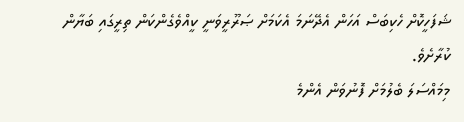ޝަފަހީކޮށް ހެކިބަސް އަހަން އެދޭނަމަ އެކަމަށް ޞަރޫރީވަނީ ކީއްވެގެންކަން ތިރީގައި ބަޔާން ކުރާށެވެ.
މިމައްސަލަ ބެލުމަށް ފޮނުވަން އެންމެ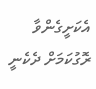އެކަށީގެންވާ ރޮގުކަމަށް ދެކެނީ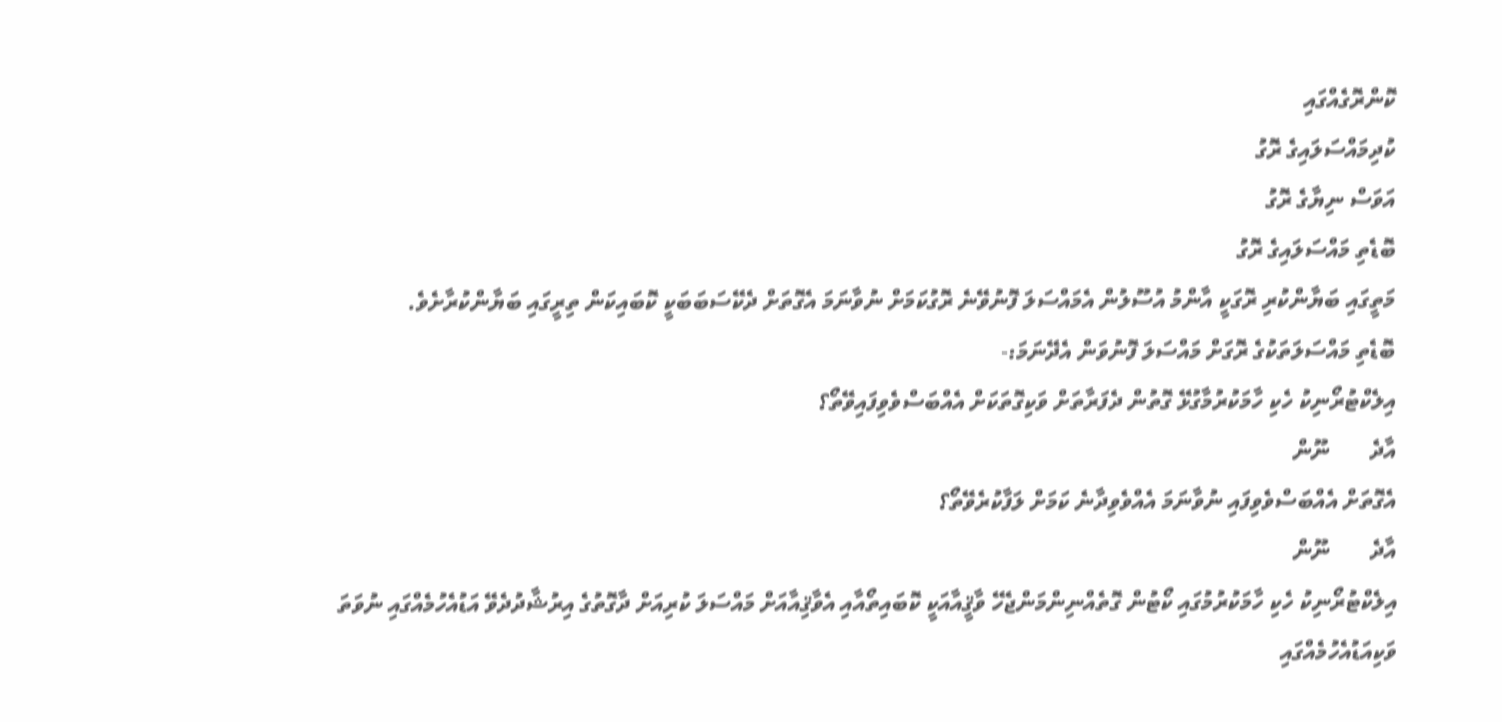ކޮންރޮގެއްގައި
ކުދިމައްސަލައިގެ ރޮގު
އަވަސް ނިޔާގެ ރޮގު
ބޮޑެތި މައްސަލައިގެ ރޮގު
މަތީގައި ބަޔާންކުރި ރޮގަކީ އާންމު އުސޫލުން އެމައްސަލަ ފޮނުވޭނެ ރޮގުކަމަށް ނުވާނަމަ އެގޮތަށް ދެކޭސަބަބަކީ ކޮބައިކަން ތިރީގައި ބަޔާންކުރާށެވެ.
ބޮޑެތި މައްސަލަތަކުގެ ރޮގަށް މައްސަލަ ފޮނުވަން އެދޭނަމަ:-
އިލެކްޓުރޯނިކު ހެކި ހާމަކުރުމާގުޅޭ ގޮތުން ދެފަރާތަށް ވަކިގޮތަކަށް އެއްބަސްވެވިފައިވޭތޯ؟
އާދެ       ނޫން
އެގޮތަށް އެއްބަސްވެވިފައި ނުވާނަމަ އެއްވެވިދާނެ ކަމަށް ލަފާކުރެވޭތޯ؟
އާދެ       ނޫން
އިލެކްޓުރޯނިކު ހެކި ހާމަކުރުމުގައި ކޯޓުން ގޮތެއްނިންމަންޖެހޭ ވާޤީއާއަކީ ކޮބައިތޯއާއި އެވާޤިއާއަށް މައްސަލަ ކުރިއަށް ދާގޮތުގެ އިރުޝާދުދެވޭ އަޑުއެހުމެއްގައި ނުވަތަ ވަކިއަޑުއެހުމެއްގައި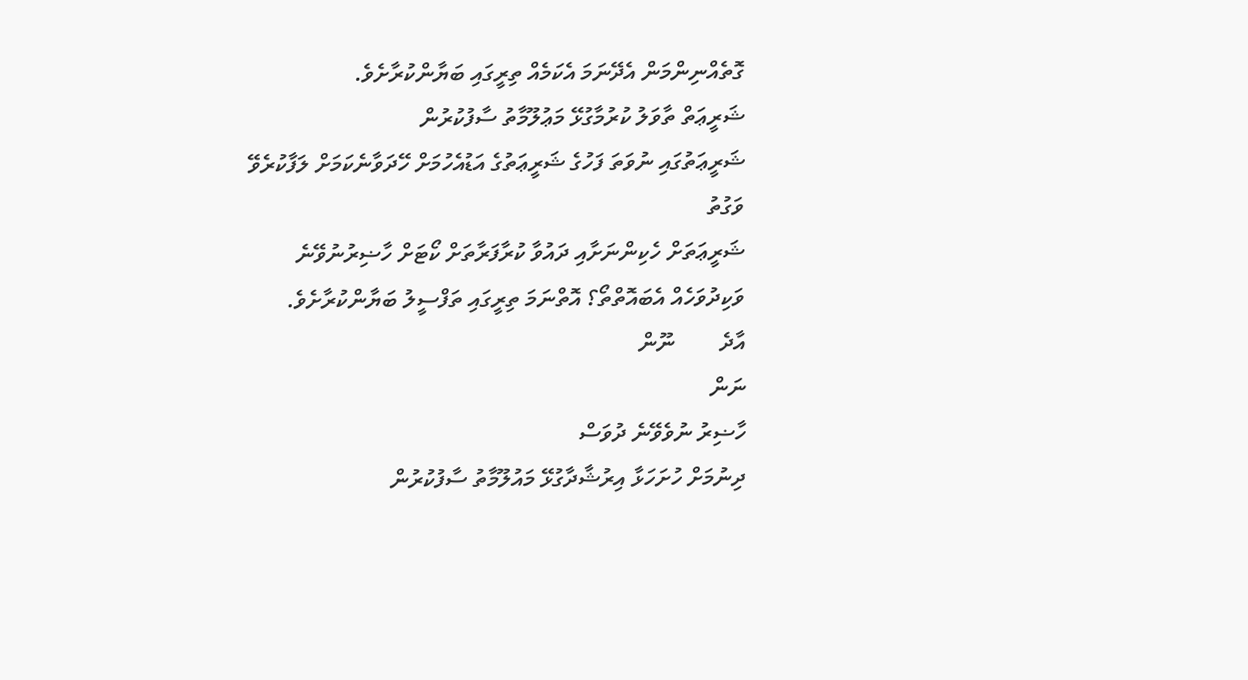ގޮތެއްނިންމަން އެދޭނަމަ އެކަމެއް ތިރީގައި ބަޔާންކުރާށެވެ.
ޝަރީޢަތް ތާވަލު ކުރުމާގުޅޭ މަޢުލޫމާތު ސާފުކުރުން
ޝަރީޢަތުގައި ނުވަތަ ފަހުގެ ޝަރީޢަތުގެ އަޑުއެހުމަށް ހޭދަވާނެކަމަށް ލަފާކުރެވޭ ވަގުތު
ޝަރީޢަތަށް ހެކިންނަށާއި ދައުވާ ކުރާފަރާތަށް ކޯޓަށް ހާޟިރުނުވޭނެ ވަކިދުވަހެއް އެބައޮތްތޯ؟ އޮތްނަމަ ތިރީގައި ތަފްސީލު ބަޔާންކުރާށެވެ.
އާދެ        ނޫން
ނަން
ހާޟިރު ނުވެވޭނެ ދުވަސް
ދިނުމަށް ހުށަހަޅާ އިރުޝާދާގުޅޭ މައުލޫމާތު ސާފުކުރުން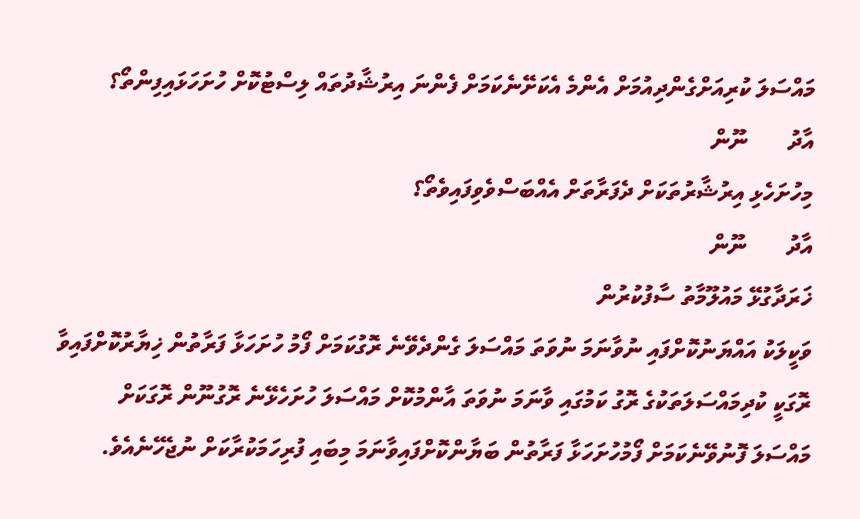މައްސަލަ ކުރިއަށްގެންދިއުމަށް އެންމެ އެކަށޭނެކަމަށް ފެންނަ އިރުޝާދުތައް ލިސްޓުކޮށް ހުށަހަޅައިފިންތޯ؟
އާދު       ނޫން
މިހުށަހެޅި އިރުޝާރުތަކަށް ދެފަރާތަށް އެއްބަސްވެވިފައިވެތޯ؟
އާދު       ނޫން
ޚަރަދާގުޅޭ މައުލޫމާތު ސާފުކުރުން
ވަކީލަކު އައްޔަނުކޮށްފައި ނުވާނަމަ ނުވަތަ މައްސަލަ ގެންދެވޭނެ ރޮގުކަމަށް ފޯމު ހުށަހަޅާ ފަރާތުން ޚިޔާރުކޮށްފައިވާ ރޮގަކީ ކުދިމައްސަލަތަކުގެ ރޮގު ކަމުގައި ވާނަމަ ނުވަތަ އާންމުކޮށް މައްސަލަ ހުށަހެޅޭނެ ރޮގުނޫން ރޮގަކަށް މައްސަލަ ފޮނުވޭނެކަމަށް ފޯމުހުށަހަޅާ ފަރާތުން ބަޔާންކޮށްފައިވާނަމަ މިބައި ފުރިހަމަކުރާކަށް ނުޖެހޭނެއެވެ.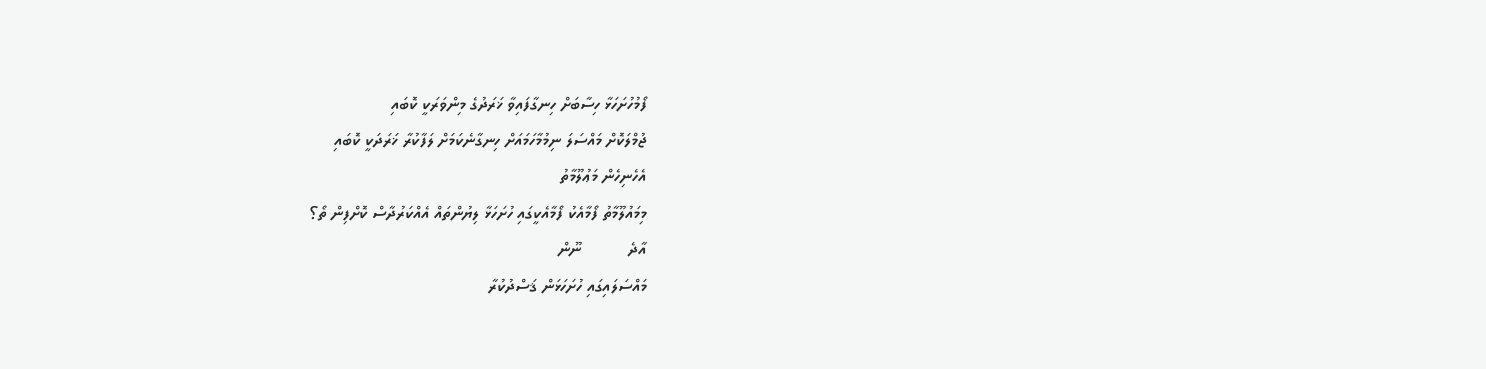ފޯމުހުށަހަޅާ ހިސާބަށް ހިނގާފައިވާ ޚަރަދުގެ މިންވަރަކީ ކޮބައި
ޖުމްލަކޮށް މައްސަލަ ނިމުމާހަމައަށް ހިނގާނެކަމަށް ލަފާކުރާ ޚަރަދަކީ ކޮބައި
އެހެނިހެން މަޢުލޫމާތު
މިމައުލޫމާތު ފޯމާއެކު ފޯމާއެކީގައި ހުށަހަޅާ ލިޔުންތައް އެއްކަރުދާސް ކޮށްފިން ތޯ؟
އާދެ          ނޫން
މައްސަލައިގައި ހުށަހަޅަން ޤަސްދުކުރާ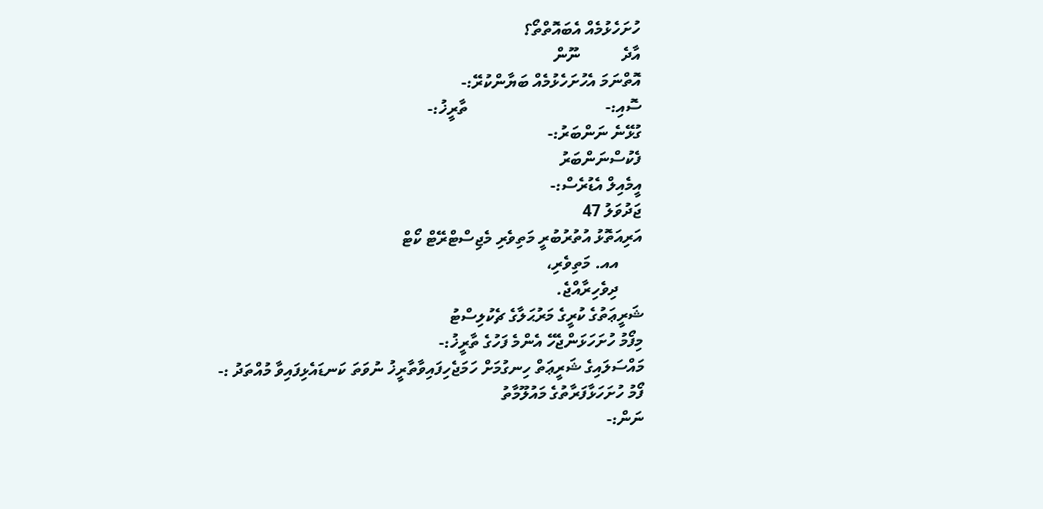ހުށަހެޅުމެއް އެބައޮތްތޯ؟
އާދެ          ނޫން
އޮތްނަމަ އެހުށަހެޅުމެއް ބަޔާންކުރޭ:-
ސޮއި:-                                 ތާރީޚު:-
ގުޅޭނެ ނަންބަރު:-
ފެކުސްނަންބަރު
އީމެއިލް އެޑުރެސް:-
ޖަދުވަލު 47
އަރިއަތޮޅު އުތުރުބުރީ މަތިވެރި މެޖިސްޓްރޭޓް ކޯޓް
      އއ. މަތިވެރި،
      ދިވެހިރާއްޖެ.
ޝަރީޢަތުގެ ކުރީގެ މަރުޙަލާގެ ޗެކުލިސްޓު
މިފޯމު ހުށަހަޅަންޖެހޭ އެންމެ ފަހުގެ ތާރީޚު:-
މައްސަލައިގެ ޝަރީޢަތް ހިނގުމަށް ހަމަޖެހިފައިވާތާރީޚު ނުވަތަ ކަނޑައެޅިފައިވާ މުއްތަދު :-
ފޯމު ހުށަހަޅާފަރާތުގެ މައުލޫމާތު
ނަން:-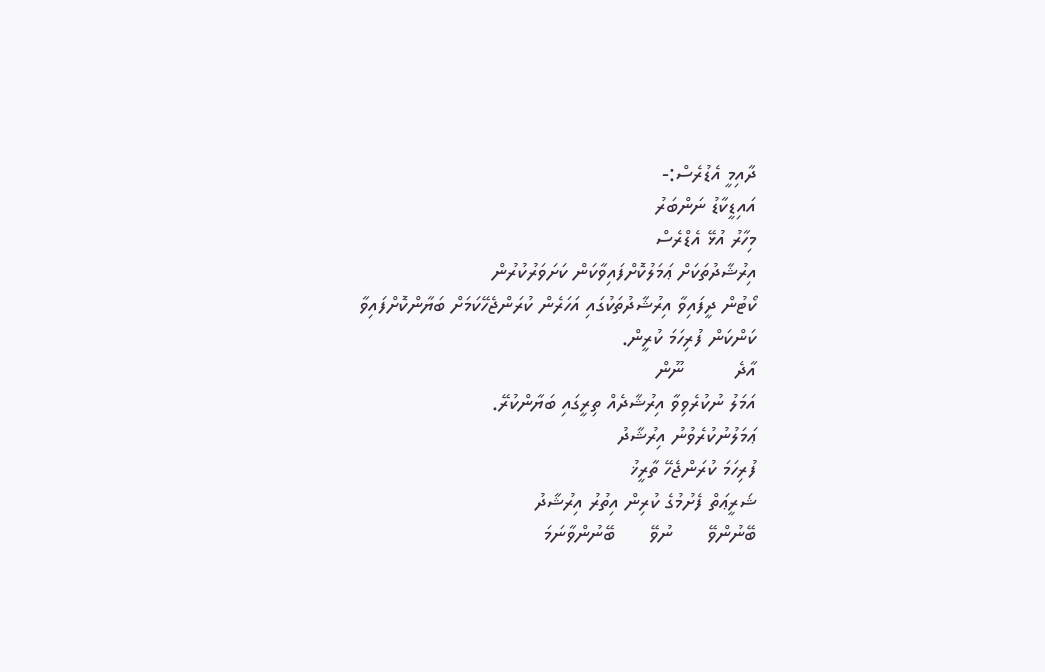ދާއިމީ އެޑުރެސް:-
އައިޑީކާޑު ނަންބަރު
މިހާރު އުޅޭ އެޑްރެސް
އިރުޝާދުތަކަށް ޢަމަލުކޮށްފައިވާކަން ކަށަވަރުކުރުން
ކޯޓުން ދީފައިވާ އިރުޝާދުތަކުގައި އަހަރެން ކުރަންޖެހޭކަމަށް ބަޔާންކޮށްފައިވާ  ކަންކަން ފުރިހަމަ ކުރީން.
އާދެ         ނޫން
އަމަލު ނުކުރެވިވާ އިރުޝާދެއް ތިރީގައި ބަޔާންކުރޭ.
ޢަމަލުނުކުރެވުނު އިރުޝާދު
ފުރިހަމަ ކުރަންޖެހޭ ތާރީޚު
ޝަރީޢަތް ފެށުމުގެ ކުރިން އިތުރު އިރުޝާދު
ބޭނުންވޭ      ނުވޭ      ބޭނުންވާނަމަ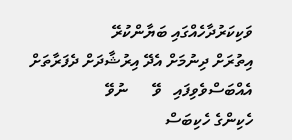ވަކިކަރުދާހެއްގައި ބަޔާންކުރޭ
އިތުރަށް ދިނުމަށް އެދޭ އިރުޝާދަށް ދެފަރާތަށް އެއްބަސްވެވިފައި   ވޭ      ނުވޭ
ހެކިންގެ ހެކިބަސް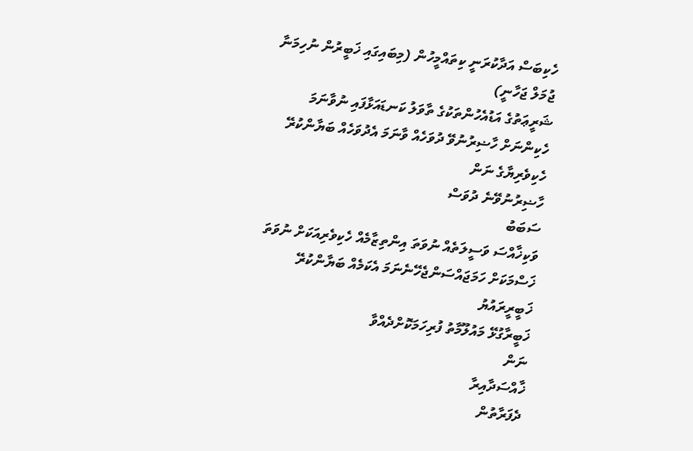ހެކިބަސް އަދާކުރަނީ ކިތައްމީހުން (މިބައިގައި ޚަބީރުން ނުހިމަނާ ޖުމަލް ޖަހާނީ)
ޝަރީޢަތުގެ އަޑުއެހުންތަކުގެ ތާވަލު ކަނޑައަޅާފައި ނުވާނަމަ ހެކިންނަށް ހާޟިރުނުވޭ ދުވަހެއް ވާނަމަ އެދުވަހެއް ބަޔާންކުރޭ
ހެކިވެރިޔާގެ ނަން
ހާޟިރުނުވޭނެ ދުވަސް
ސަބަބު
ވަކިޚާއްސަ ވަސީލަތެއް ނުވަތަ އިންތިޒާމެއް ހެކިވެރިއަކަށް ނުވަތަ ޚަސްމަކަށް ހަމަޖައްސަންޖެހޭނެނަމަ އެކަމެއް ބަޔާންކުރޭ
ޚަބީރީރައުޔު
ޚަބީރާގުޅޭ މައުލޫމާތު ފުރިހަމަކޮށްދެއްވާ
ނަން
ޚާއްސަދާއިރާ
ދެފަރާތުން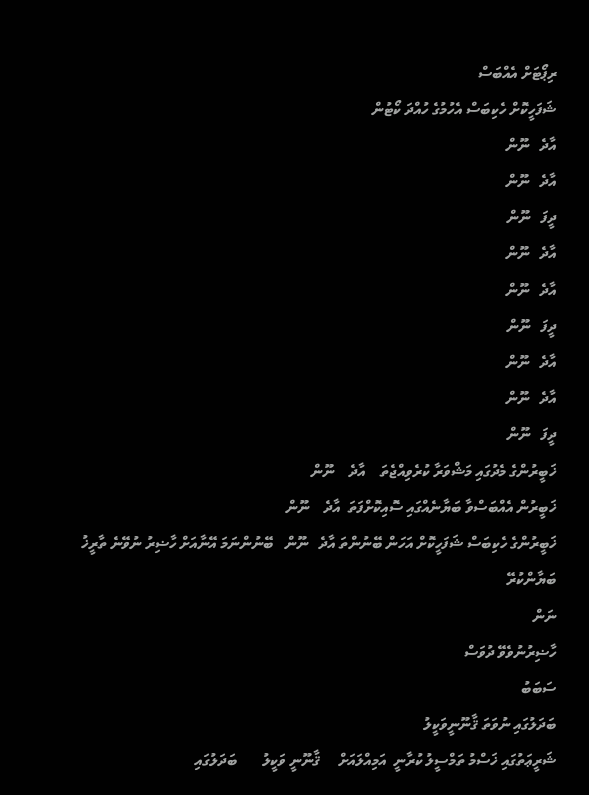ރިޕޯޓަށް އެއްބަސް
ޝަފަހީކޮށް ހެކިބަސް އެހުމުގެ ހުއްދަ ކޯޓުން
އާދެ   ނޫން
އާދެ   ނޫން
ދީފަ   ނޫން
އާދެ   ނޫން
އާދެ   ނޫން
ދީފަ   ނޫން
އާދެ   ނޫން
އާދެ   ނޫން
ދީފަ   ނޫން
ޚަބީރުންގެ މެދުގައި މަޝްވަރާ ކުރެވިއްޖެތަ    އާދެ    ނޫން
ޚަބީރުން އެއްބަސްވާ ބަޔާނެއްގައި ސޮއިކޮށްފަތަ  އާދެ    ނޫން
ޚަބީރުންގެ ހެކިބަސް ޝަފަހީކޮށް އަހަން ބޭނުންތަ އާދެ   ނޫން   ބޭނުންނަމަ އޭނާއަށް ހާޟިރު ނުވޭނެ ތާރީޚު ބަޔާންކުރޭ
ނަން
ހާޟިރުނުވެވޭ ދުވަސް
ސަބަބު
ބަދަލުގައި ނުވަތަ ޤާނޫނީވަކީލު
ޝަރީޢަތުގައި ޚަސްމު ތަމްސީލު ކުރާނީ  އަމިއްލައަށް     ޤާނޫނީ ވަކީލު       ބަދަލުގައި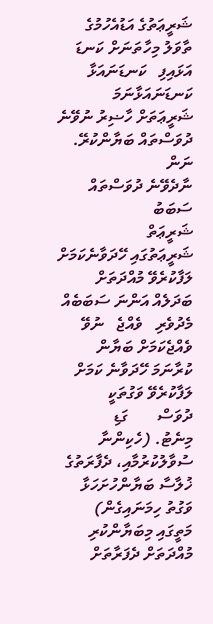ޝަރީޢަތުގެ އަޑުއެހުމުގެ ތާވަލު މިހާތަނަށް ކަނޑަ އަޅައިފި   ކަނޑަނައަޅާ   ކަނޑަނައަޅާނަމަ ޝަރީޢަތަށް ހާޟިރު ނުވޭނެ ދުވަސްތައް ބަޔާންކުރޭ.
ނަން
ނާދެވޭނެ ދުވަސްތައް
ސަބަބު
ޝަރީޢަތް
ޝަރީޢަތުގައި ހޭދަވާނެކަމަށް ލަފާކުރެވޭ މުއްދަތަށް ބަދަލެއް އަންނަ ސަބަބެއް މެދުވެރި   ވެއްޖެ   ނުވޭ ވެއްޖެކަމަށް ބަޔާން ކުރާނަމަ ހޭދަވާނެ ކަމަށް ލަފާކުރެވޭ ވަގުތަކީ       ދުވަސް       ގަޑި       މިނެޓު. (ހެކިންނާ ސުވާލުކުރުމާއި، ދެފާރަތުގެ ޚުލާސާ ބަޔާންހުށަހަޅާ ވަގުތު ހިމަނައިގެން)
މަތީގައި މިބަޔާންކުރި މުއްދަތަށް ދެފަރާތަށް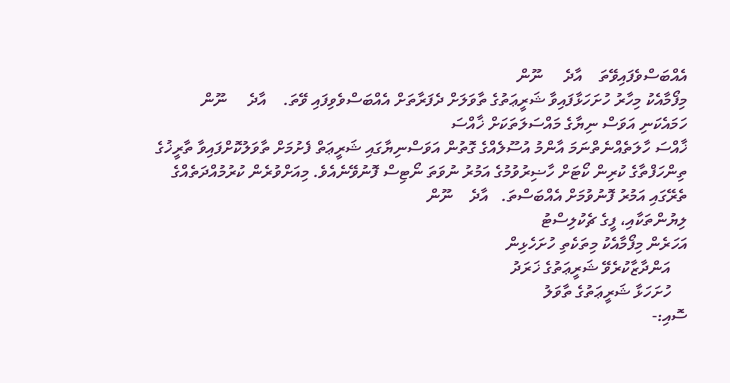އެއްބަސްވެފައިވޭތަ    އާދެ     ނޫން
މިފޯމާއެކު މިހާރު ހުށަހަޅާފައިވާ ޝަރީޢަތުގެ ތާވަލަށް ދެފަރާތަށް އެއްބަސްވެވިފައި ވޭތަ.    އާދެ     ނޫން
ހަމައެކަނި އަވަސް ނިޔާގެ މައްސަލަތަކަށް ޚާއްސަ
ޚާއްސަ ހާލަތެއްނެތްނަމަ އާންމު އުސޫލެއްގެ ގޮތުން އަވަސްނިޔާގައި ޝަރީޢަތް ފެށުމަށް ތާވަލުކޮށްފައިވާ ތާރީޚުގެ ތިންހަފްތާގެ ކުރިން ކޯޓަށް ހާޟިރުވުމުގެ އަމުރު ނުވަތަ ނޯޓިސް ފޮނުވޭނެއެވެ. މިއަށްވުރެން ކުރުމުއްދަތެއްގެ ތެރޭގައި އަމުރު ފޮނުވުމަށް އެއްބަސްތަ.   އާދެ    ނޫން
ލިޔުންތަކާއި، ފީގެ ޗެކުލިސްޓު
އަހަރެން މިފޯމާއެކު މިތަކެތި ހުށަހެޅިން
    އަންދާޒާކުރެވޭ ޝަރީޢަތުގެ ޚަރަދު
    ހުށަހަޅާ ޝަރީޢަތުގެ ތާވަލު
ސޮއި:-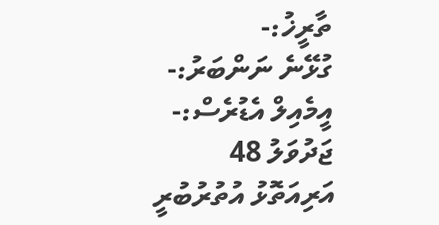ތާރީޚު:-
ގުޅޭނެ ނަންބަރު:-
އީމެއިލް އެޑުރެސް:-
ޖަދުވަލު 48
އަރިއަތޮޅު އުތުރުބުރީ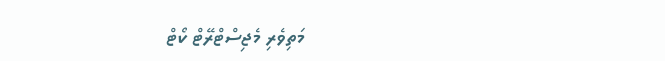މަތިވެރި މެޖިސްޓްރޭޓް ކޯޓް